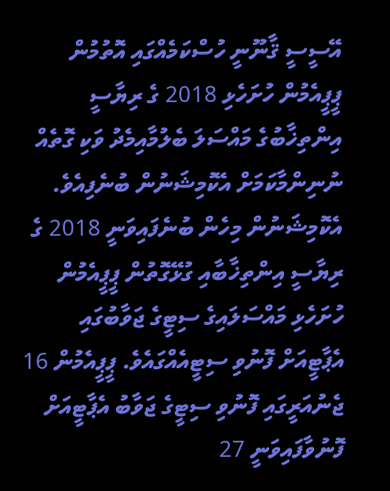އޭސީސީ ޤާނޫނީ ހުސްކަމެއްގައި އޮތުމުން ޕީޕީއެމުން ހުށަހެޅި 2018 ގެ ރިޔާސީ އިންތިޚާބުގެ މައްސަލަ ބެލުމާއިމެދު ވަކި ގޮތެއް ނުނިންމާކަމަށް އެކޮމިޝަނުން ބުނެފިއެވެ.
އެކޮމިޝަނުން މިހެން ބުނެފައިވަނީ 2018 ގެ ރިޔާސީ އިންތިޚާބާއި ގުޅޭގޮތުން ޕީޕީއެމުން ހުށަހެޅި މައްސަލައިގެ ސިޓީގެ ޖަވާބުގައި އެޕާޓީއަށް ފޮނުވި ސިޓީއެއްގައެވެ. ޕީޕީއެމުން 16 ޖެނުއަރީގައި ފޮނުވި ސިޓީގެ ޖަވާބު އެޕާޓީއަށް ފޮނުވާފައިވަނީ 27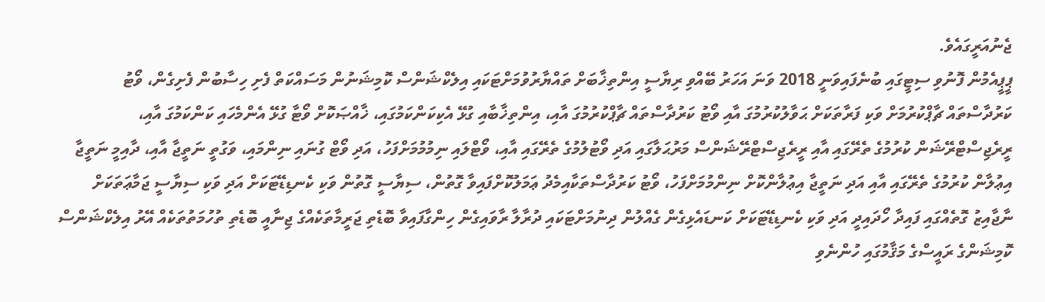ޖެނުއަރީގައެވެ.
ޕީޕީއެމުން ފޮނުވި ސިޓީގައި ބުނެފައިވަނީ 2018 ވަނަ އަހަރު ބޭއްވި ރިޔާސީ އިންތިޚާބަށް ތައްޔާރުވުމަށްޓަކައި އިލެކްޝަންސް ކޮމިޝަނުން މަސައްކަތް ފެށި ހިސާބުން ފެށިގެން، ވޯޓު ކަރުދާސްތައް ޗާޕްކުރުމަށް ވަކި ފަރާތަކަށް ޙަވާލުކުރުމުގަ އާއި ވޯޓު ކަރުދާސްތައް ޗާޕްކުރުމުގަ އާއި، އިންތިޚާބާއި ގުޅޭ އެކިކަންކަމުގައި، ޚާއްޞަކޮށް ވޯޓާ ގުޅޭ އެންމެހައި ކަންކަމުގަ އާއި، ރީރެޖިސްޓްރޭޝަން ކުރުމުގެ ތެރޭގައި އާއި ރީރެޖިސްޓްރޭޝަންސް މަރުޙަލާގައި އަދި ވޯޓުލުމުގެ ތެރޭގައި އާއި، ވޯޓްލައި ނިމުމުމަށްފަހު، އަދި ވޯޓް ގުނައި ނިންމައި، ވަގުތީ ނަތީޖާ އާއި، ދާއިމީ ނަތީޖާ އިޢުލާން ކުރުމުގެ ތެރޭގައި އާއި އަދި ނަތީޖާ އިޢުލާންކޮށް ނިންމުމަށްފަހު، ވޯޓު ކަރުދާސްތަކާއިމެދު ޢަމަލުކޮށްފައިވާ ގޮތުން، ސިޔާސީ ގޮތުން ވަކި ކެނޑިޑޭޓަކަށް އަދި ވަކި ސިޔާސީ ޖަމާޢަތަކަށް ނާޖާއިޒު ގޮތެއްގައި ފައިދާ ހޯދައިދީ އަދި ވަކި ކެނޑިޑޭޓަކަށް ކަނޑައެޅިގެން ގެއްލުން ދިނުމަށްޓަކައި ދުރާލާ ރާވައިގެން ހިންގާފައިވާ ބޮޑެތި ޖަރީމާތަކެއްގެ ޖިނާއީ ބޮޑެތި ތުހުމަތުތަކެއް އޭރު އިލެކްޝަންސް ކޮމިޝަންގެ ރައީސްގެ މަޤާމުގައި ހުންނެވި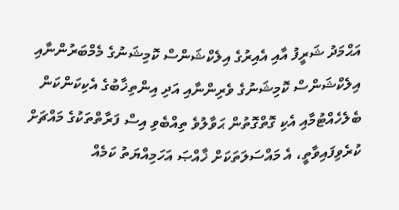އަޙްމަދު ޝަރީފު އާއި އެއިރުގެ އިލެކްޝަންސް ކޮމިޝަނުގެ މެމްބަރުންނާއި އިލެކްޝަންސް ކޮމިޝަނުގެ ވެރިންނާއި އަދި އިންތިޚާބުގެ އެކިކަންކަން ބެލެހެއްޓުމާއި އެކި ގޮތްގޮތުން ޙަވާލުވެ ތިއްބެވި އިސް ފަރާތްތަކުގެ މައްޗަށް ކުރެވިފައިވާތީ، އެ މައްސަލަތަކަށް ޚާއްޞަ އަހަމިއްޔަތު ކަމެއް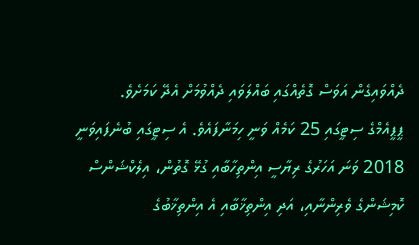ދެއްވައިގެން އަވަސް ގޮތެއްގައި ބައްލަވައި ދެއްވުމަށް އެދޭ ކަމަށެވެ.
ޕީޕީއެމްގެ ސިޓީގައި 25 ކަމެއް ވަނީ ހިމަނާފައެވެ. އެ ސިޓީގައި ބުނެފައިވަނީ 2018 ވަނަ އަހަރުގެ ރިޔާސީ އިންތިހާބާއި ގުޅޭ ގޮތުން، އިލެކްޝަންސް ކޮމިޝަންގެ ވެރިންނާއި، އަދި އިންތިޚާބާއި އެ އިންތިޚާބުގެ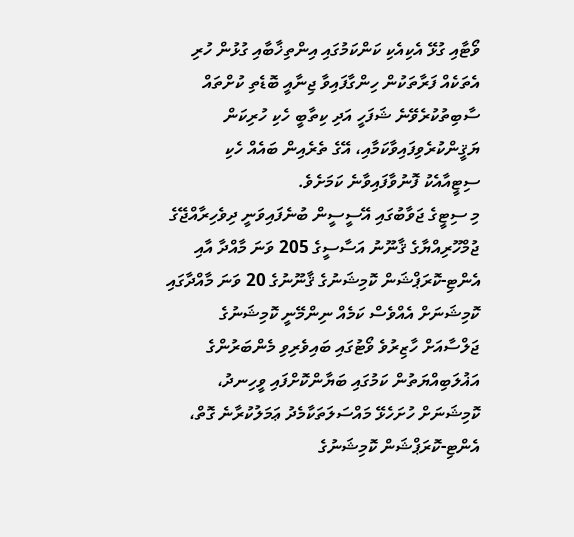ވޯޓާއި ގުޅޭ އެކިއެކި ކަންކަމުގައި އިންތިޚާބާއި ގުޅުން ހުރި އެތަކެއް ފަރާތަކުން ހިންގާފައިވާ ޖިނާއީ ބޮޑެތި ކުށްތައް ސާބިތުކުރެވޭނެ ޝަފަހީ އަދި ކިތާބީ ހެކި ހުރިކަން ޔަޤީންކުރެވިފައިވާކަމާއި، އޭގެ ތެރެއިން ބައެއް ހެކި ސިޓީއާއެކު ފޮނުވާފައިވާނެ ކަމަށެވެ.
މި ސިޓީގެ ޖަވާބުގައި އޭސީސީން ބުނެފައިވަނީ ދިވެހިރާއްޖޭގެ ޖުމްހޫރިއްޔާގެ ޤާނޫނު އަސާސީގެ 205 ވަނަ މާއްދާ އާއި އެންޓި-ކޮރަޕްޝަން ކޮމިޝަނުގެ ޤާނޫނުގެ 20 ވަނަ މާއްދާގައި ކޮމިޝަނަށް އެއްވެސް ކަމެއް ނިންމޭނީ ކޮމިޝަނުގެ ޖަލްސާއަށް ހާޒިރުވެ ވޯޓުގައި ބައިވެރިވި މެންބަރުންގެ އަޣުލަބިއްޔަތުން ކަމުގައި ބަޔާންކޮށްފައި ވީހިނދު، ކޮމިޝަނަށް ހުށަހެޅޭ މައްސަލަތަކާމެދު ޢަމަލުކުރާނެ ގޮތް، އެންޓި-ކޮރަޕްޝަން ކޮމިޝަނުގެ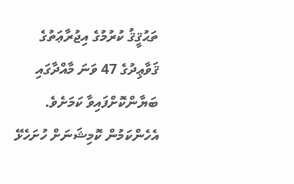ތަޙުޤީޤު ކުރުމުގެ އިޖުރާޢަތުގެ ޤަވާޢިދުގެ 47 ވަނަ މާއްދާގައި ބަޔާންކޮށްފައިވާ ކަމަށެވެ.
އެހެންކަމުން ކޮމިޝަނަށް ހުށަހެޅޭ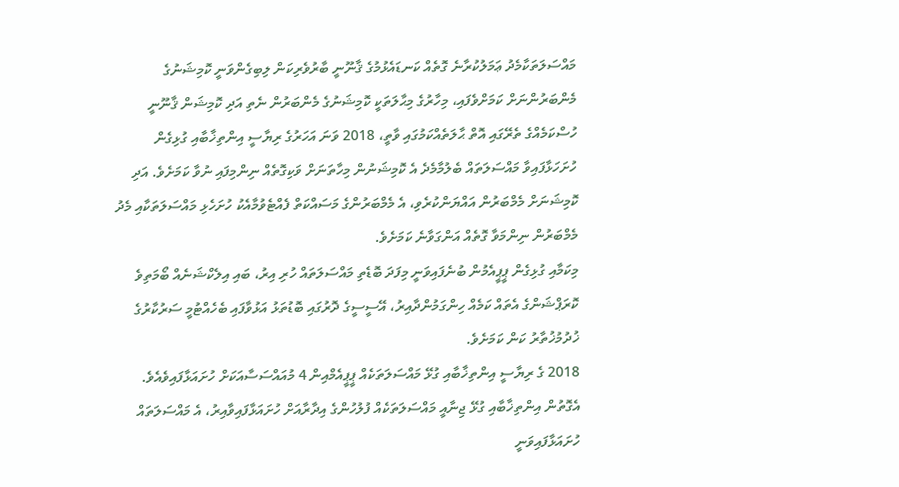މައްސަލަތަކާމެދު ޢަމަލުކުރާނެ ގޮތެއް ކަނޑައެޅުމުގެ ޤާނޫނީ ބާރުވެރިކަން ލިބިގެންވަނީ ކޮމިޝަނުގެ މެންބަރުންނަށް ކަމަށްވެފައި، މިހާރުގެ މިޙާލަތަކީ ކޮމިޝަނުގެ މެންބަރުން ނެތި އަދި ކޮމިޝަން ޤާނޫނީ ހުސްކަމެއްގެ ތެރޭގައި އޮތް ޙާލަތެއްކަމުގައި ވާތީ، 2018 ވަނަ އަހަރުގެ ރިޔާސީ އިންތިޚާބާއި ގުޅިގެން ހުށަހަޅާފައިވާ މައްސަލަތައް ބެލުމާމެދެ އެ ކޮމިޝަނުން މިހާތަނަށް ވަކިގޮތެއް ނިންމިފައި ނުވާ ކަމަށެވެ. އަދި ކޮމިޝަނަށް މެމްބަރުން އައްޔަންކުރެވި، އެ މެމްބަރުންގެ މަސައްކަތް ފެއްޓެވުމާއެކު ހުށަހެޅި މައްސަލަތަކާއި މެދު މެމްބަރުން ނިންމަވާ ގޮތެއް އަންގަވާނެ ކަމަށެވެ.
މިކަމާއި ގުޅިގެން ޕީޕީއެމުން ބުނެފައިވަނީ މިފަދަ ބޮޑެތި މައްސަލަތައް ހުރި އިރު، ބައި އިލެކްޝަނެއް ބޯމަތިވެ ކޮރަޕްޝަންގެ އެތައް ކަމެއް ހިންގަމުންދާއިރު، އޭސީސީގެ ދޮރުގައި ބޮޑުތަޅު އަޅުވާފައި ބެހެއްޓުމީ ސަރުކާރުގެ ޚުދުމުޚުތާރު ކަން ކަމަށެވެ.
2018 ގެ ރިޔާސީ އިންތިޚާބާއި ގުޅޭ މައްސަލަތަކެއް ޕީޕީއެމްއިން 4 މުއައްސަސާއަކަށް ހުށައަޅާފައިވެއެވެ. އެގޮތުން އިންތިޚާބާއި ގުޅޭ ޖިނާއީ މައްސަލަތަކެއް ފުލުހުންގެ އިދާރާއަށް ހުށައަޅާފައިވާއިރު، އެ މައްސަލަތައް ހުށައަޅާފައިވަނީ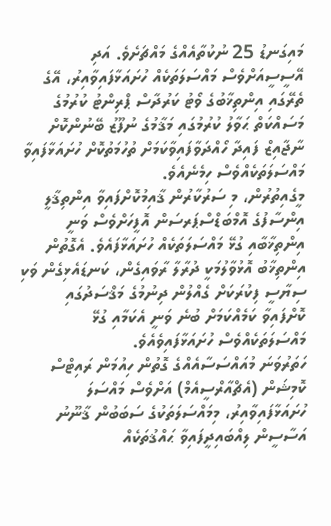މައިގަނޑު 25 ނުކުތާއެއްގެ މައްޗަށެވެ. އަދި އޭސީސީއަށްވެސް މައްސަލަތަކެއް ހުށައަޅާފައިވާއިރު، އޭގެ ތެރޭގައި އިންތިޚާބުގެ ވޯޓު ކަރުދާސް ޕްރިންޓު ކުރުމުގެ މަސައްކަތް ޙަވާލު ކުރުމުގައި މަޤާމުގެ ނުފޫޒު ބޭނުންކޮށް ނާޖާއިޒް ފައިދާ ހޯއްދަވާފައިވާކަމަށް ތުހުމަތުކޮށް ހުށައަޅާފައިވާ މައްސަލަތަކެއްވެސް ހިމެނެއެވެ.
މީގެއިތުރުން، މި ސަރުކާރުން ޤާއިމުކޮށްފައިވާ އިންތިޤާލީ އިންސާފުގެ އޮމްބަޑްސްޕަރސަން އޮފީހަށްވެސް ވަނީ އިންތިޚާބާއި ގުޅޭ މައްސަލަތަކެއް ހުށައަޅާފައެވެ. އެގޮތުން އިންތިޚާބު އޮޅުވާލުމަކީ ދުރާލާ ރާވައިގެން، ކަނޑައެޅިގެން ވަކި ސިޔާސީ ފިކުރަކަށް ގެއްލުން ދިނުމުގެ މަޤްސަދުގައި ކޮށްފައިވާ ކަމެއްކަމަށް ބުނެ ވަނީ އެކަމާއި ގުޅޭ މައްސަލަތަކެއްވެސް ހުށައަޅާފައިވެއެވެ.
ހަތަރުވަނަ މުއައްސަސާއެއްގެ ގޮތުން ހިއުމަން ރައިޓްސް ކޮމިޝަން (އެޗްއާރްސީއެމް) އަށްވެސް މައްސަލަ ހުށައަޅާފައިވާއިރު، މިމައްސަލަތަކުގެ ސަބަބުން ޤާނޫނު އަސާސީން ލިއްބައިދީފައިވާ ޙައްޤުތަކެއް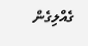ގެއްލިގެން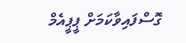ގޮސްފައިވާކަމަށް ޕީޕީއެމް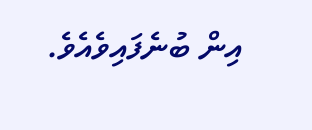އިން ބުނެފައިވެއެވެ.